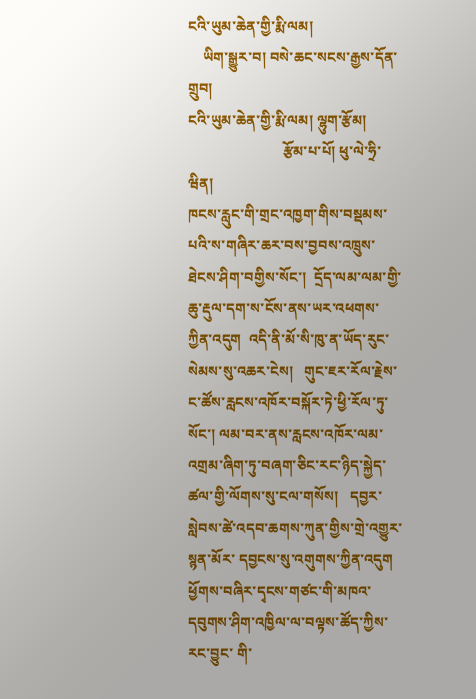ངའི་ཡུམ་ཆེན་གྱི་རྨི་ལམ།
    ཡིག་སྒྱུར་བ། བསེ་ཆང་སངས་རྒྱས་དོན་གྲུབ།
ངའི་ཡུམ་ཆེན་གྱི་རྨི་ལམ། ལྷུག་རྩོམ།
                          རྩོམ་པ་པོ། ཕུ་ལེ་ཧྲི་ཝིན།
ཁངས་རླུང་གི་གྲང་འཁྱག་གིས་བསྡམས་པའི་ས་གཞིར་ཆར་བས་བྱབས་འཁྲུས་ཐེངས་ཤིག་བགྱིས་སོང་།  དྲོད་ལམ་ལམ་གྱི་ཆུ་རྡུལ་དག་ས་ངོས་ནས་ཡར་འཕགས་ཀྱིན་འདུག  འདི་ནི་མོ་སི་ཁུ་ན་ཡོད་རུང་སེམས་སུ་འཆར་ངེས།   གུང་ཇར་རོལ་རྗེས་ང་ཚོས་རླངས་འཁོར་བསྐོར་ཏེ་ཕྱི་རོལ་ཏུ་སོང་། ལམ་བར་ནས་རླངས་འཁོར་ལམ་འགྲམ་ཞིག་ཏུ་བཞག་ཅིང་རང་ཉིད་སྐྱེད་ཚལ་གྱི་ལོགས་སུ་ངལ་གསོས།   དབྱར་སླེབས་ཚེ་འདབ་ཆགས་ཀུན་གྱིས་གྲེ་འགྱུར་སྙན་མོར་ དབྱངས་སུ་འགུགས་ཀྱིན་འདུག ཕྱོགས་བཞིར་དྭངས་གཙང་གི་མཁའ་དབུགས་ཤིག་འཁྱིལ་ལ་བལྟས་ཚོད་ཀྱིས་རང་བྱུང་ གི་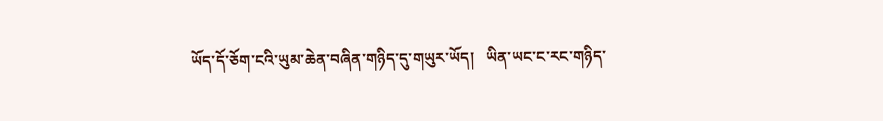ཡོད་དོ་ཅོག་ངའི་ཡུམ་ཆེན་བཞིན་གཉིད་དུ་གཡུར་ཡོད།   ཡིན་ཡང་ང་རང་གཉིད་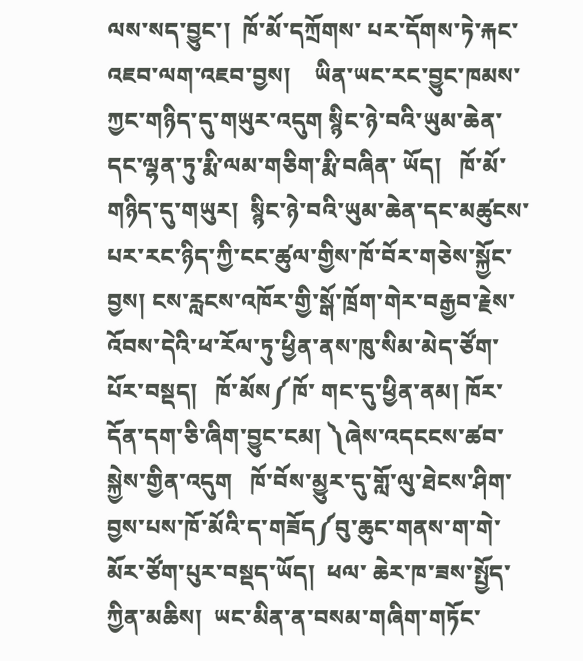ལས་སད་བྱུང་།  ཁོ་མོ་དཀྲོགས་ པར་དོགས་ཏེ་རྐང་འཇབ་ལག་འཇབ་བྱས།    ཡིན་ཡང་རང་བྱུང་ཁམས་ཀྱང་གཉིད་དུ་གཡུར་འདུག སྙིང་ཉེ་བའི་ཡུམ་ཆེན་དང་ལྷན་ཏུ་རྨི་ལམ་གཅིག་རྨི་བཞིན་ ཡོད།   ཁོ་མོ་གཉིད་དུ་གཡུར།  སྙིང་ཉེ་བའི་ཡུམ་ཆེན་དང་མཚུངས་པར་རང་ཉིད་ཀྱི་ངང་ཚུལ་གྱིས་ཁོ་བོར་གཅེས་སྐྱོང་བྱས། ངས་རླངས་འཁོར་གྱི་སྒོ་ཁྲོག་གེར་བརྒྱབ་རྗེས་འོབས་དེའི་ཕ་རོལ་ཏུ་ཕྱིན་ནས་ཁུ་སིམ་མེད་ཙོག་པོར་བསྡད།   ཁོ་མོས༼ཁོ་ གང་དུ་ཕྱིན་ནམ། ཁོར་དོན་དག་ཅི་ཞིག་བྱུང་ངམ། ༽ཞེས་འདངངས་ཚབ་སྐྱེས་གྱིན་འདུག   ཁོ་བོས་མྱུར་དུ་གློ་ལུ་ཐེངས་ཤིག་བྱས་པས་ཁོ་མོའི་ད་གཟོད༼བུ་ཆུང་གནས་ག་གེ་མོར་ཙོག་པུར་བསྡད་ཡོད།  ཕལ་ ཆེར་ཁ་ཟས་སྤྱོད་ཀྱིན་མཆིས།  ཡང་མིན་ན་བསམ་གཞིག་གཏོང་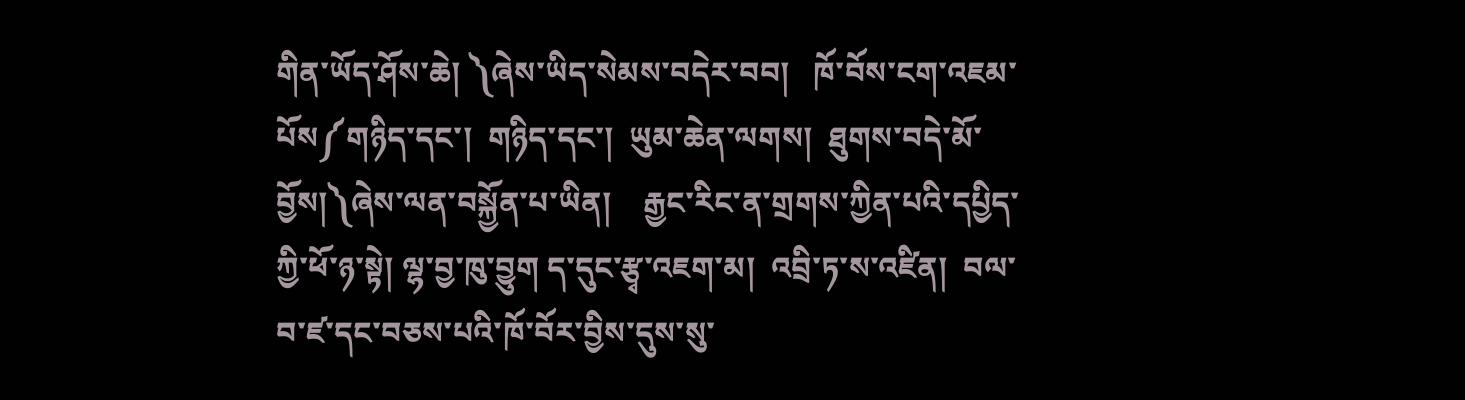གིན་ཡོད་ཤོས་ཆེ། ༽ཞེས་ཡིད་སེམས་བདེར་བབ།   ཁོ་བོས་ངག་འཇམ་པོས༼གཉིད་དང་།  གཉིད་དང་།  ཡུམ་ཆེན་ལགས།  ཐུགས་བདེ་མོ་བྱོས།༽ཞེས་ལན་བསྐྱོན་པ་ཡིན།    རྒྱང་རིང་ན་གྲགས་ཀྱིན་པའི་དཔྱིད་ཀྱི་ཕོ་ཉ་སྟེ། ལྷ་བྱ་ཁུ་བྱུག ད་དུང་རྩྭ་འཇག་མ།  འབྲི་ཏ་ས་འཛིན།  བལ་བ་ཛ་དང་བཅས་པའི་ཁོ་བོར་བྱིས་དུས་སུ་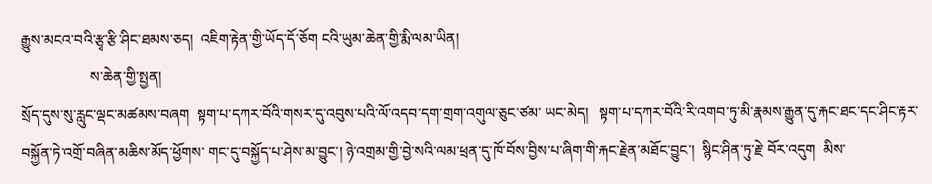རྒྱུས་མངའ་བའི་རྩྭ་རྩི་ཤིང་ཐམས་ཅད།  འཇིག་རྟེན་གྱི་ཡོད་དོ་ཅོག ངའི་ཡུམ་ཆེན་གྱི་རྨི་ལམ་ཡིན།
                   ས་ཆེན་གྱི་སྤྱན།
སྲོད་དུས་སུ་རླུང་ལྡང་མཚམས་བཞག  སྟག་པ་དཀར་བོའི་གསར་དུ་འབུས་པའི་ལོ་འདབ་དག་གྲག་འགུལ་ཅུང་ཙམ་ ཡང་མེད།   སྟག་པ་དཀར་བོའི་རི་འགབ་ཏུ་མི་རྣམས་རྒྱུན་དུ་རྐང་ཐང་དང་ཤིང་རྟར་བསྐྱོན་ཏེ་འགྲོ་བཞིན་མཆིས་མོད་ཕྱོགས་ གང་དུ་བསྐྱོད་པ་ཤེས་མ་བྱུང་། ཉེ་འགྲམ་གྱི་བྱེ་སའི་ལམ་ཕྲན་དུ་ཁོ་བོས་བྱིས་པ་ཞིག་གི་རྐང་རྗེན་མཐོང་བྱུང་།  སྙིང་ཤིན་ཏུ་རྗེ་ བོར་འདུག  མིས་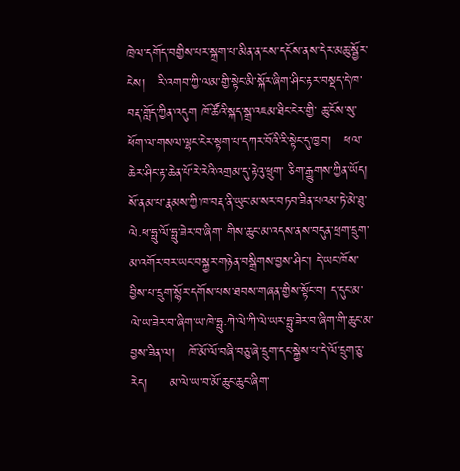ཁྲེལ་དགོད་བགྱིས་པར་སྐྲག་པ་མིན་ན་ངས་དངོས་ནས་དེར་མཆུ་སྦྱོར་ངེས།   རི་འགབ་ཀྱི་ལམ་གྱི་སྟེང་མི་སྐོར་ཞིག་ཤིང་རྟར་བསྡད་དེ་ཁ་བརྡ་གློད་ཀྱིན་འདུག ཁོ་ཚོའི་སྐད་སྒྲ་འཇམ་ཐིང་ངེར་གྱི་ ཆུ་ངོས་སུ་ཕོག་ལ་གསལ་ལྷང་ངེར་སྟག་པ་དཀར་བོའི་རི་སྟེང་དུ་ཁྱབ།   ཕལ་ཆེར་ཤིང་རྟ་ཆེན་པོ་རེ་རེའི་འགྲམ་དུ་རྟེའུ་ཕྲུག་ ཅིག་རྒྱུགས་ཀྱིན་ཡོད། སོ་ནམ་པ་རྣམས་ཀྱི་ཁ་བརྡ་ནི་ཡུང་མ་སར་བཏབ་ཟིན་པའམ་ཏེ་མེ་ཐུ་ལེ·ཕ་ཧྥུ་ལོ་ཧྥུ་ཟེར་བ་ཞིག་ གིས་ཆུང་མ་འདས་ནས་བདུན་ཕྲག་དྲུག་མ་འགོར་བར་ཡང་བསྐྱར་གཉེན་བསྒྲིགས་བྱས་ཤིང་། དེ་ཡང་ཁོས་བྱིས་པ་དྲུག་སྙོར་དགོས་པས་ཐབས་གཞན་གྱིས་སྟོང་བ། ད་དུང་མ་ལེ་ཡ་ཟེར་བ་ཞིག་ཡ་ཁེ་ཧྥུ·ཀེ་ལེ་ཀི་ལེ་ཡར་ཧྥུ་ཟེར་བ་ཞིག་གི་ཆུང་མ་ བྱས་ཟིན་ལ།   ཁོ་མོ་ལོ་བཞི་བཅུ་ཞེ་དྲུག་དང་སྐྱེས་པ་དེ་ལོ་དྲུག་ཅུ་རེད།     མ་ལེ་ཡ་བ་མོ་ཆུང་ཆུང་ཞིག་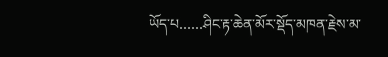ཡོད་པ……ཤིང་རྟ་ཆེན་མོར་སྡོད་མཁན་རྗེས་མ་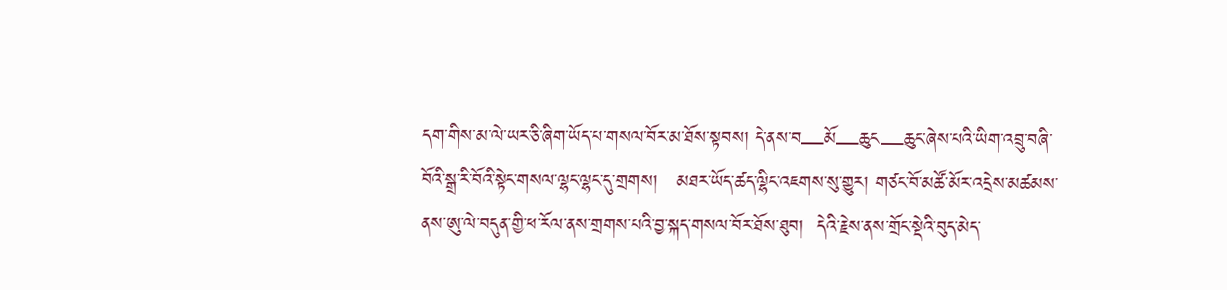དག་གིས་མ་ལེ་ཡར་ཅི་ཞིག་ཡོད་པ་གསལ་བོར་མ་ཐོས་སྟབས། དེ་ནས་བ—མོ—ཆུང—ཆུང་ཞེས་པའི་ཡིག་འབྲུ་བཞི་བོའི་སྒྲ་རི་བོའི་སྟེང་གསལ་ལྷང་ལྷང་དུ་གྲགས།   མཐར་ཡོད་ཚད་ལྷིང་འཇགས་སུ་གྱུར། གཙང་བོ་མཚོ་མོར་འདྲེས་མཚམས་ནས་ཨུ་ལེ་བདུན་གྱི་ཕ་རོལ་ནས་གྲགས་པའི་བྱ་སྐད་གསལ་བོར་ཐོས་ཐུབ།  དེའི་རྗེས་ནས་གྲོང་སྡེའི་བུད་མེད་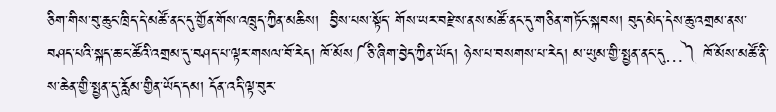ཅིག་གིས་བུ་ཆུང་ཁྲིད་དེ་མཚོ་ནང་དུ་གྱོན་གོས་འཁྲུད་ཀྱིན་མཆིས།  བྱིས་པས་སྟོད་ གོས་ཡར་བརྫེས་ནས་མཚོ་ནང་དུ་གཅིན་གཏོང་སྐབས། བུད་མེད་དེས་ཆུ་འགྲམ་ནས་བཤད་པའི་སྐད་ཆ་ང་ཚོའི་འགྲམ་དུ་བཤད་པ་ལྟར་གསལ་བོ་རེད། ཁོ་མོས༼ཅི་ཞིག་བྱེད་ཀྱིན་ཡོད། ཉེས་པ་བསགས་པ་རེད། མ་ཡུམ་གྱི་སྤྱན་ནང་དུ…༽ ཁོ་མོས་མཚོ་ནི་ས་ཆེན་གྱི་སྤྱན་དུ་རློམ་གྱིན་ཡོད་དམ། དོན་འདི་ལྟ་བུར་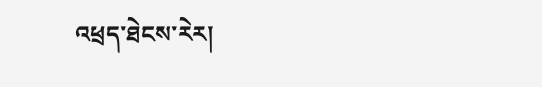འཕྲད་ཐེངས་རེར།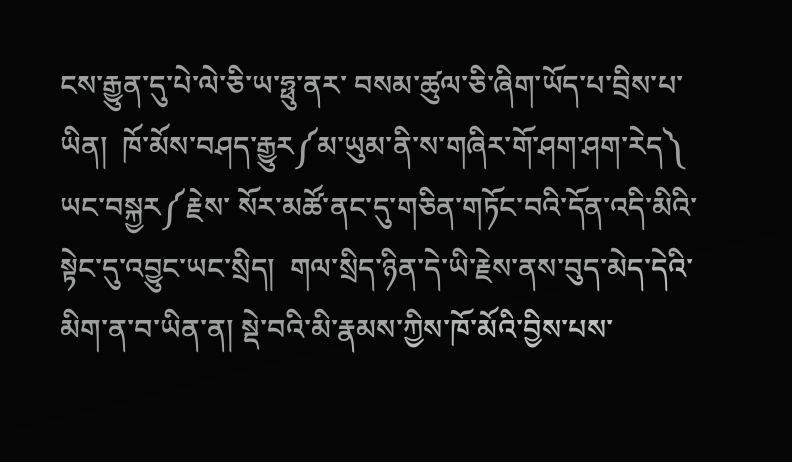ངས་རྒྱུན་དུ་པེ་ལེ་ཅི་ཡ་ཧྥུ་ནར་ བསམ་ཚུལ་ཅི་ཞིག་ཡོད་པ་བྲིས་པ་ཡིན།  ཁོ་མོས་བཤད་རྒྱུར༼མ་ཡུམ་ནི་ས་གཞིར་གོ་ཤག་ཤག་རེད༽ ཡང་བསྐྱར༼རྗེས་ སོར་མཚོ་ནང་དུ་གཅིན་གཏོང་བའི་དོན་འདི་མིའི་སྟེང་དུ་འབྱུང་ཡང་སྲིད།  གལ་སྲིད་ཉིན་དེ་ཡི་རྗེས་ནས་བུད་མེད་དེའི་ མིག་ན་བ་ཡིན་ན། སྡེ་བའི་མི་རྣམས་ཀྱིས་ཁོ་མོའི་བྱིས་པས་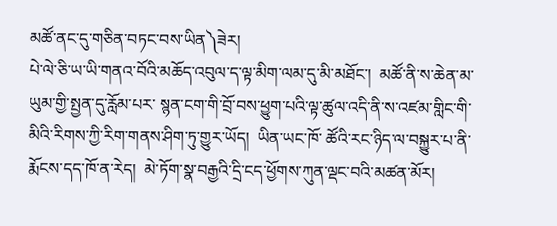མཚོ་ནང་དུ་གཅིན་བཏང་བས་ཡིན༽ཟེར།
པེ་ལེ་ཅི་ཡ་ཡི་གནའ་བོའི་མཆོད་འབུལ་ད་ལྟ་མིག་ལམ་དུ་མི་མཐོང་།  མཚོ་ནི་ས་ཆེན་མ་ཡུམ་གྱི་སྤྱན་དུ་རློམ་པར་ སྙན་ངག་གི་བྲོ་བས་ཕྱུག་པའི་ལྟ་ཚུལ་འདི་ནི་ས་འཛམ་གླིང་གི་མིའི་རིགས་ཀྱི་རིག་གནས་ཤིག་ཏུ་གྱུར་ཡོད།  ཡིན་ཡང་ཁོ་ ཚོའི་རང་ཉིད་ལ་བསྐྱུར་པ་ནི་རྨོངས་དད་ཁོ་ན་རེད།  མེ་ཏོག་སྣ་བརྒྱའི་དྲི་ངད་ཕྱོགས་ཀུན་ལྡང་བའི་མཚན་མོར།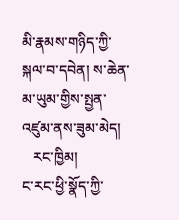མི་རྣམས་གཉིད་ཀྱི་སྐལ་བ་དབེན། ས་ཆེན་མ་ཡུམ་གྱིས་སྤྱན་འཛུམ་ནས་ཟུམ་མེད།
   རང་ཁྱིམ།
ང་རང་ཕྱི་སྣོད་ཀྱི་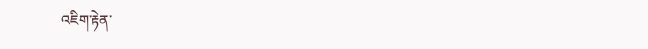འཇིག་རྟེན་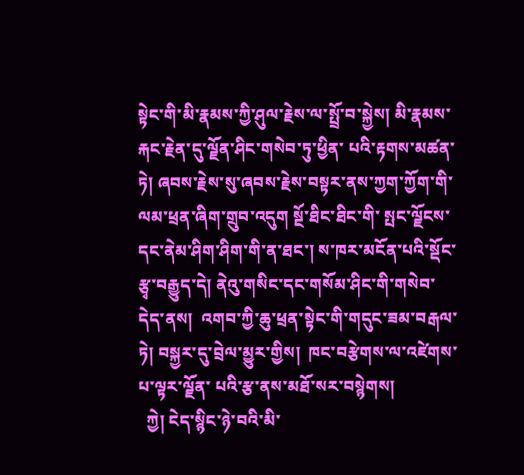སྟེང་གི་མི་རྣམས་ཀྱི་ཤུལ་རྗེས་ལ་སྤྲོ་བ་སྐྱེས། མི་རྣམས་རྐང་རྗེན་དུ་ལྗོན་ཤིང་གསེབ་ཏུ་ཕྱིན་ པའི་རྟགས་མཚན་ཏེ། ཞབས་རྗེས་སུ་ཞབས་རྗེས་བསྟར་ནས་ཀྱག་ཀྱོག་གི་ལམ་ཕྲན་ཞིག་གྲུབ་འདུག སྔོ་ཐིང་ཐིང་གི་ སྤང་ལྗོངས་དང་ནེམ་ཤིག་ཤིག་གི་ན་ཐང་། ས་ཁར་མངོན་པའི་སྡོང་རྩྭ་བརྒྱུད་དེ། ནེའུ་གསིང་དང་གསོམ་ཤིང་གི་གསེབ་ དེད་ནས།  འགབ་ཀྱི་ཆུ་ཕྲན་སྟེང་གི་གདུང་ཟམ་བརྒལ་ཏེ། བསྐྱར་དུ་བྲེལ་མྱུར་གྱིས།  ཁང་བརྩེགས་ལ་འཛེགས་པ་ལྟར་ལྗོན་ པའི་རྩ་ནས་མཐོ་སར་བསྙེགས།
  ཀྱེ། ངེད་སྙིང་ཉེ་བའི་མི་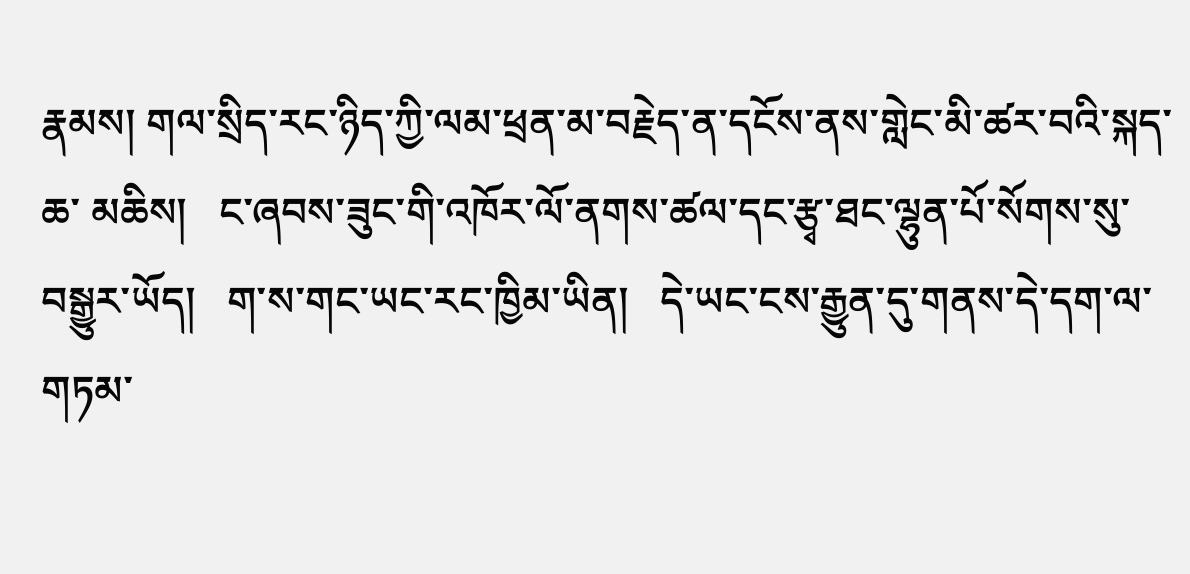རྣམས། གལ་སྲིད་རང་ཉིད་ཀྱི་ལམ་ཕྲན་མ་བརྗེད་ན་དངོས་ནས་གླེང་མི་ཚར་བའི་སྐད་ཆ་ མཆིས།   ང་ཞབས་ཟུང་གི་འཁོར་ལོ་ནགས་ཚལ་དང་རྩྭ་ཐང་ལྷུན་པོ་སོགས་སུ་བསྒྱུར་ཡོད།   ག་ས་གང་ཡང་རང་ཁྱིམ་ཡིན།   དེ་ཡང་ངས་རྒྱུན་དུ་གནས་དེ་དག་ལ་གཏམ་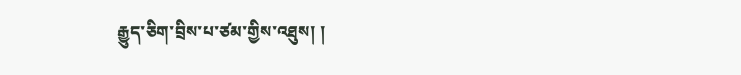རྒྱུད་ཅིག་བྲིས་པ་ཙམ་གྱིས་འཐུས། །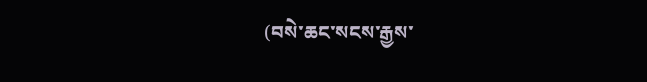(བསེ་ཆང་སངས་རྒྱས་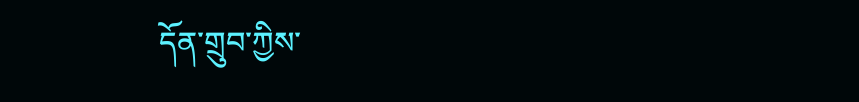དོན་གྲུབ་ཀྱིས་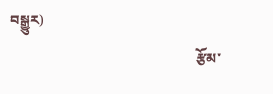བསྒྱུར)
                                                   རྩོམ་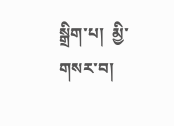སྒྲིག་པ།  མྱི་གསར་བ།